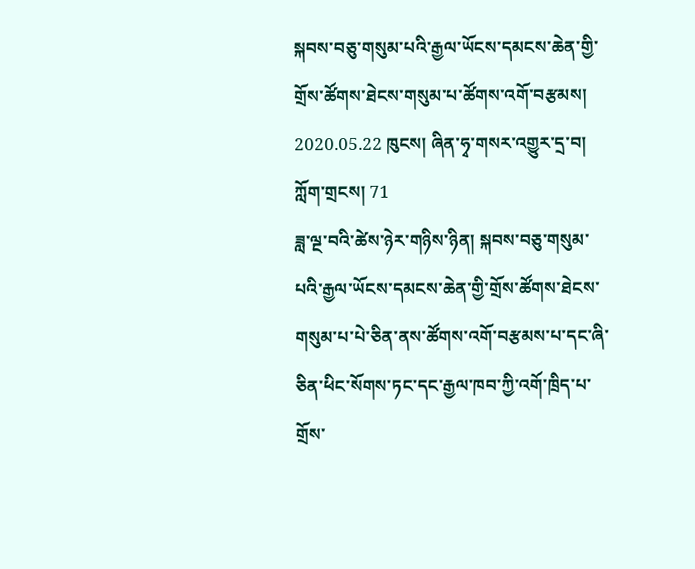སྐབས་བཅུ་གསུམ་པའི་རྒྱལ་ཡོངས་དམངས་ཆེན་གྱི་གྲོས་ཚོགས་ཐེངས་གསུམ་པ་ཚོགས་འགོ་བརྩམས།
2020.05.22 ཁུངས། ཞིན་ཧྭ་གསར་འགྱུར་དྲ་བ། ཀློག་གྲངས། 71
ཟླ་ལྔ་བའི་ཚེས་ཉེར་གཉིས་ཉིན། སྐབས་བཅུ་གསུམ་པའི་རྒྱལ་ཡོངས་དམངས་ཆེན་གྱི་གྲོས་ཚོགས་ཐེངས་གསུམ་པ་པེ་ཅིན་ནས་ཚོགས་འགོ་བརྩམས་པ་དང་ཞི་ཅིན་ཕིང་སོགས་ཏང་དང་རྒྱལ་ཁབ་ཀྱི་འགོ་ཁྲིད་པ་གྲོས་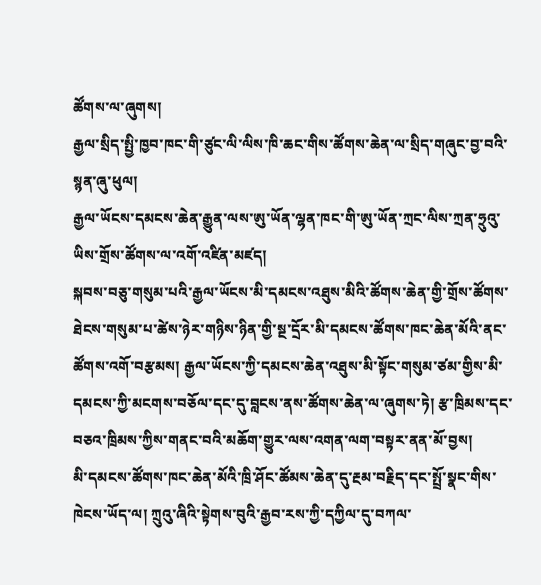ཚོགས་ལ་ཞུགས།
རྒྱལ་སྲིད་སྤྱི་ཁྱབ་ཁང་གི་ཙུང་ལི་ལིས་ཁི་ཆང་གིས་ཚོགས་ཆེན་ལ་སྲིད་གཞུང་བྱ་བའི་སྙན་ཞུ་ཕུལ།
རྒྱལ་ཡོངས་དམངས་ཆེན་རྒྱུན་ལས་ཨུ་ཡོན་ལྷན་ཁང་གི་ཨུ་ཡོན་ཀྲང་ལིས་ཀྲན་ཧྲུའུ་ཡིས་གྲོས་ཚོགས་ལ་འགོ་འཛིན་མཛད།
སྐབས་བཅུ་གསུམ་པའི་རྒྱལ་ཡོངས་མི་དམངས་འཐུས་མིའི་ཚོགས་ཆེན་གྱི་གྲོས་ཚོགས་ཐེངས་གསུམ་པ་ཚེས་ཉེར་གཉིས་ཉིན་གྱི་སྔ་དྲོར་མི་དམངས་ཚོགས་ཁང་ཆེན་མོའི་ནང་ཚོགས་འགོ་བརྩམས། རྒྱལ་ཡོངས་ཀྱི་དམངས་ཆེན་འཐུས་མི་སྟོང་གསུམ་ཙམ་གྱིས་མི་དམངས་ཀྱི་མངགས་བཅོལ་དང་དུ་བླངས་ནས་ཚོགས་ཆེན་ལ་ཞུགས་ཏེ། རྩ་ཁྲིམས་དང་བཅའ་ཁྲིམས་ཀྱིས་གནང་བའི་མཆོག་གྱུར་ལས་འགན་ལག་བསྟར་ནན་མོ་བྱས།
མི་དམངས་ཚོགས་ཁང་ཆེན་མོའི་ཁྲི་ཤོང་ཚོམས་ཆེན་དུ་རྔམ་བརྗིད་དང་སྤྲོ་སྣང་གིས་ཁེངས་ཡོད་ལ། ཀྲུའུ་ཞིའི་སྟེགས་བུའི་རྒྱབ་རས་ཀྱི་དཀྱིལ་དུ་བཀལ་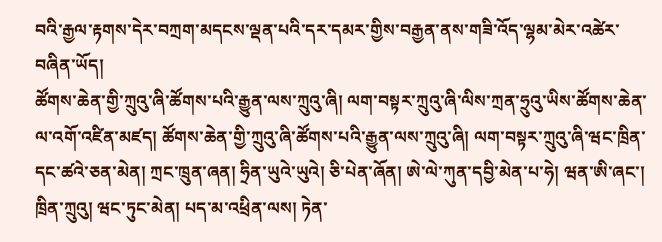བའི་རྒྱལ་རྟགས་དེར་བཀྲག་མདངས་ལྡན་པའི་དར་དམར་གྱིས་བརྒྱན་ནས་གཟི་འོད་ལྷམ་མེར་འཚེར་བཞིན་ཡོད།
ཚོགས་ཆེན་གྱི་ཀྲུའུ་ཞི་ཚོགས་པའི་རྒྱུན་ལས་ཀྲུའུ་ཞི། ལག་བསྟར་ཀྲུའུ་ཞི་ལིས་ཀྲན་ཧྲུའུ་ཡིས་ཚོགས་ཆེན་ལ་འགོ་འཛིན་མཛད། ཚོགས་ཆེན་གྱི་ཀྲུའུ་ཞི་ཚོགས་པའི་རྒྱུན་ལས་ཀྲུའུ་ཞི། ལག་བསྟར་ཀྲུའུ་ཞི་ཝང་ཁྲིན་དང་ཚའེ་ཅན་མེན། ཀྲང་ཁྲུན་ཞན། ཧྲིན་ཡུའེ་ཡུའེ། ཅི་པེན་ཞོན། ཨེ་ལེ་ཀུན་དབྱི་མེན་པ་ཧེ། ཝན་ཨི་ཞང་། ཁྲིན་ཀྲུའུ། ཝང་ཏུང་མེན། པད་མ་འཕྲིན་ལས། ཏེན་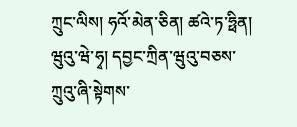ཀྲུང་ལིས། ཧའོ་མེན་ཅིན། ཚའེ་ཏ་ཧྥིན། ཝུའུ་ཝེ་ཧྭ། དབྱང་ཀྲིན་ཝུའུ་བཅས་ཀྲུའུ་ཞི་སྟེགས་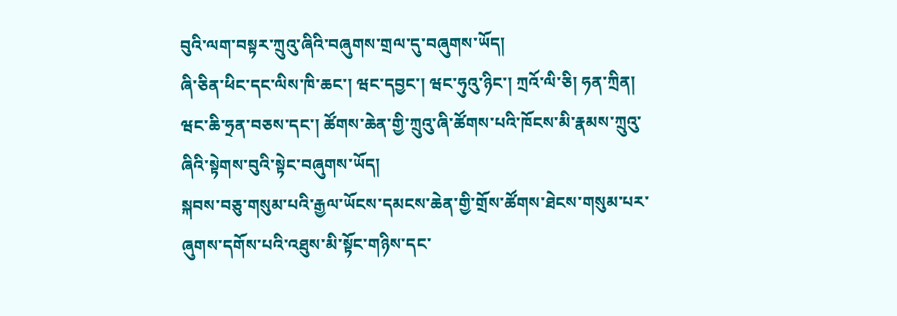བུའི་ལག་བསྟར་ཀྲུའུ་ཞིའི་བཞུགས་གྲལ་དུ་བཞུགས་ཡོད།
ཞི་ཅིན་ཕིང་དང་ལིས་ཁི་ཆང་། ཝང་དབྱང་། ཝང་ཧུའུ་ཉིང་། ཀྲའོ་ལི་ཅི། ཧན་ཀྲིན། ཝང་ཆི་ཧྲན་བཅས་དང་། ཚོགས་ཆེན་གྱི་ཀྲུའུ་ཞི་ཚོགས་པའི་ཁོངས་མི་རྣམས་ཀྲུའུ་ཞིའི་སྟེགས་བུའི་སྟེང་བཞུགས་ཡོད།
སྐབས་བཅུ་གསུམ་པའི་རྒྱལ་ཡོངས་དམངས་ཆེན་གྱི་གྲོས་ཚོགས་ཐེངས་གསུམ་པར་ཞུགས་དགོས་པའི་འཐུས་མི་སྟོང་གཉིས་དང་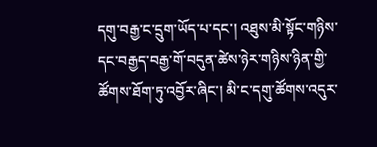དགུ་བརྒྱ་ང་དྲུག་ཡོད་པ་དང་། འཐུས་མི་སྟོང་གཉིས་དང་བརྒྱད་བརྒྱ་གོ་བདུན་ཚེས་ཉེར་གཉིས་ཉིན་གྱི་ཚོགས་ཐོག་ཏུ་འབྱོར་ཞིང་། མི་ང་དགུ་ཚོགས་འདུར་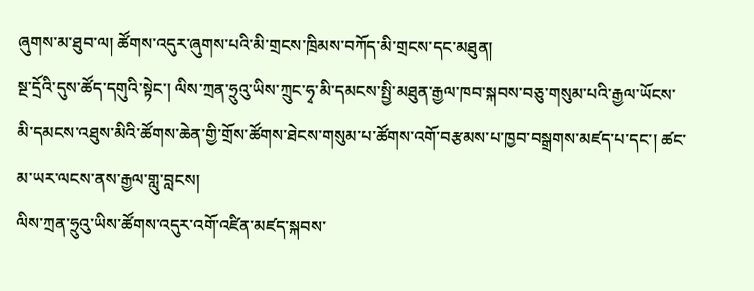ཞུགས་མ་ཐུབ་ལ། ཚོགས་འདུར་ཞུགས་པའི་མི་གྲངས་ཁྲིམས་བཀོད་མི་གྲངས་དང་མཐུན།
སྔ་དྲོའི་དུས་ཚོད་དགུའི་སྟེང་། ལིས་ཀྲན་ཧྲུའུ་ཡིས་ཀྲུང་ཧྭ་མི་དམངས་སྤྱི་མཐུན་རྒྱལ་ཁབ་སྐབས་བཅུ་གསུམ་པའི་རྒྱལ་ཡོངས་མི་དམངས་འཐུས་མིའི་ཚོགས་ཆེན་གྱི་གྲོས་ཚོགས་ཐེངས་གསུམ་པ་ཚོགས་འགོ་བརྩམས་པ་ཁྱབ་བསྒྲགས་མཛད་པ་དང་། ཚང་མ་ཡར་ལངས་ནས་རྒྱལ་གླུ་བླངས།
ལིས་ཀྲན་ཧྲུའུ་ཡིས་ཚོགས་འདུར་འགོ་འཛིན་མཛད་སྐབས་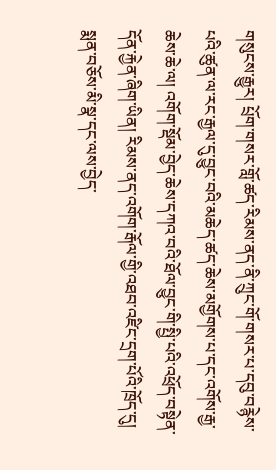གསུངས་རྒྱུར། པྲོག་གསར་གློ་ཚད་རིམས་ནད་ནི་ཀྲུང་གོ་གསར་པ་དབུ་བརྙེས་པའི་ཚུན་ལ་རང་རྒྱལ་དུ་བྱུང་བའི་མཆེད་ཚད་ཆེས་མགྱོགས་པ་དང་འགོས་རྒྱ་ཆེས་ཆེ་ལ། འགོག་སྡོམ་བྱེད་ཆེས་དཀའ་བའི་ཐོལ་བྱུང་གི་སྤྱི་པའི་འཕྲོད་བསྟེན་དོན་རྐྱེན་ཞིག་ཡིན། རིམས་ནད་འགོག་རྒོལ་གྱི་འཐབ་འཛིང་དྲག་པོའི་ཁྲོད་དུ། སྨན་བཅོས་མི་སྣ་དང་ལས་བྱེད་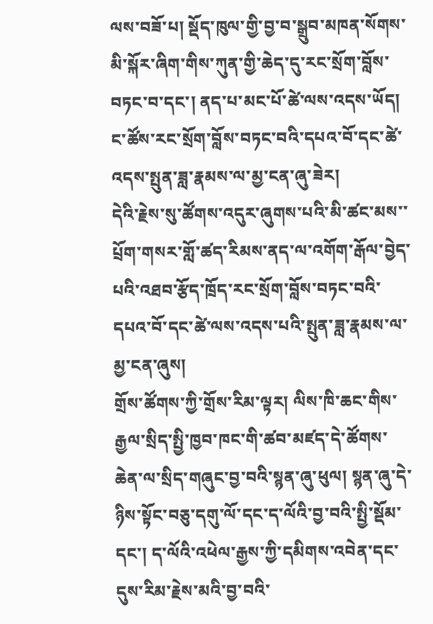ལས་བཟོ་པ། སྡོད་ཁུལ་གྱི་བྱ་བ་སྒྲུབ་མཁན་སོགས་མི་སྐོར་ཞིག་གིས་ཀུན་གྱི་ཆེད་དུ་རང་སྲོག་བློས་བཏང་བ་དང་། ནད་པ་མང་པོ་ཚེ་ལས་འདས་ཡོད། ང་ཚོས་རང་སྲོག་བློས་བཏང་བའི་དཔའ་བོ་དང་ཚེ་འདས་སྤུན་ཟླ་རྣམས་ལ་མྱ་ངན་ཞུ་ཟེར།
དེའི་རྗེས་སུ་ཚོགས་འདུར་ཞུགས་པའི་མི་ཚང་མས་་པྲོག་གསར་གློ་ཚད་རིམས་ནད་ལ་འགོག་རྒོལ་བྱེད་པའི་འཐབ་རྩོད་ཁྲོད་རང་སྲོག་བློས་བཏང་བའི་དཔའ་བོ་དང་ཚེ་ལས་འདས་པའི་སྤུན་ཟླ་རྣམས་ལ་མྱ་ངན་ཞུས།
གྲོས་ཚོགས་ཀྱི་གྲོས་རིམ་ལྟར། ལིས་ཁི་ཆང་གིས་རྒྱལ་སྲིད་སྤྱི་ཁྱབ་ཁང་གི་ཚབ་མཛད་དེ་ཚོགས་ཆེན་ལ་སྲིད་གཞུང་བྱ་བའི་སྙན་ཞུ་ཕུལ། སྙན་ཞུ་དེ་ཉིས་སྟོང་བཅུ་དགུ་ལོ་དང་ད་ལོའི་བྱ་བའི་སྤྱི་སྡོམ་དང་། ད་ལོའི་འཕེལ་རྒྱས་ཀྱི་དམིགས་འབེན་དང་དུས་རིམ་རྗེས་མའི་བྱ་བའི་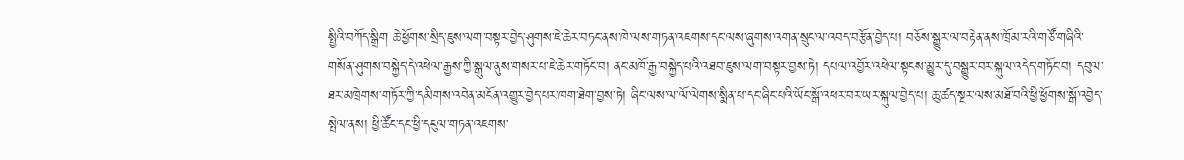སྤྱིའི་བཀོད་སྒྲིག ཆེ་ཕྱོགས་སྲིད་ཇུས་ལག་བསྟར་བྱེད་ཤུགས་ཇེ་ཆེར་བཏང་ནས་ཁེ་ལས་གཏན་འཇགས་དང་ལས་ཞུགས་འགན་སྲུང་ལ་འབད་བརྩོན་བྱེད་པ། བཅོས་སྒྱུར་ལ་བརྟེན་ནས་ཁྲོམ་རའི་གཙོ་གཞིའི་གསོན་ཤུགས་བསྐྱེད་དེ་འཕེལ་རྒྱས་ཀྱི་སྒུལ་ནུས་གསར་པ་ཇེ་ཆེར་གཏོང་བ། ནང་མཁོ་རྒྱ་བསྐྱེད་པའི་འཐབ་ཇུས་ལག་བསྟར་བྱས་ཏེ། དཔལ་འབྱོར་འཕེལ་སྟངས་མྱུར་དུ་བསྒྱུར་བར་སྐུལ་འདེད་གཏོང་བ། དབུལ་ཐར་མཁྲེགས་གཏོར་ཀྱི་དམིགས་འབེན་མངོན་འགྱུར་བྱེད་པར་ཁག་ཐེག་བྱས་ཏེ། ཞིང་ལས་ལ་ལོ་ལེགས་སྨིན་པ་དང་ཞིང་པའི་ཡོང་སྒོ་འཕར་བར་ཡར་སྐུལ་བྱེད་པ། ཆུ་ཚད་སྔར་ལས་མཐོ་བའི་ཕྱི་ཕྱོགས་སྒོ་འབྱེད་སྤེལ་ནས། ཕྱི་ཚོང་དང་ཕྱི་དངུལ་གཏན་འཇགས་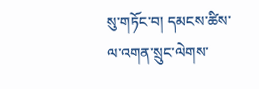སུ་གཏོང་བ། དམངས་ཚིས་ལ་འགན་སྲུང་ལེགས་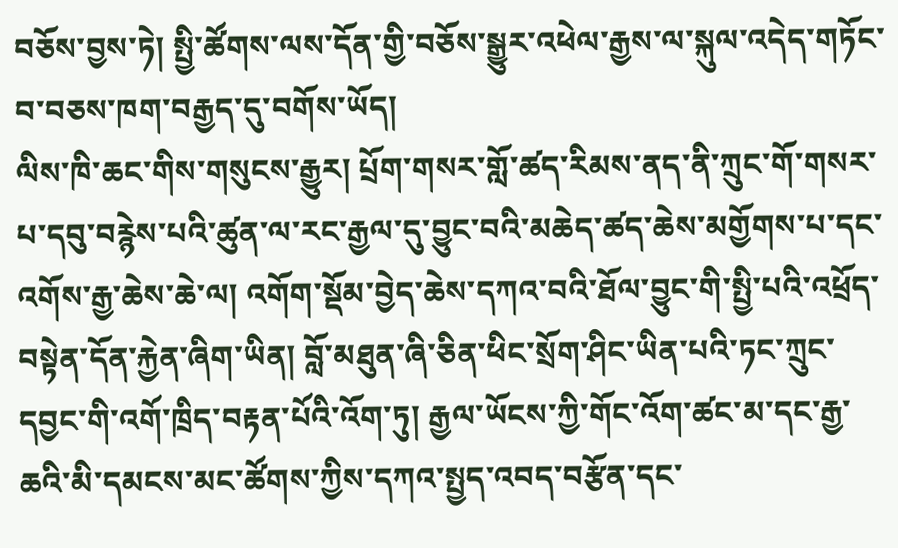བཅོས་བྱས་ཏེ། སྤྱི་ཚོགས་ལས་དོན་གྱི་བཅོས་སྒྱུར་འཕེལ་རྒྱས་ལ་སྐུལ་འདེད་གཏོང་བ་བཅས་ཁག་བརྒྱད་དུ་བགོས་ཡོད།
ལིས་ཁི་ཆང་གིས་གསུངས་རྒྱུར། པྲོག་གསར་གློ་ཚད་རིམས་ནད་ནི་ཀྲུང་གོ་གསར་པ་དབུ་བརྙེས་པའི་ཚུན་ལ་རང་རྒྱལ་དུ་བྱུང་བའི་མཆེད་ཚད་ཆེས་མགྱོགས་པ་དང་འགོས་རྒྱ་ཆེས་ཆེ་ལ། འགོག་སྡོམ་བྱེད་ཆེས་དཀའ་བའི་ཐོལ་བྱུང་གི་སྤྱི་པའི་འཕྲོད་བསྟེན་དོན་རྐྱེན་ཞིག་ཡིན། བློ་མཐུན་ཞི་ཅིན་ཕིང་སྲོག་ཤིང་ཡིན་པའི་ཏང་ཀྲུང་དབྱང་གི་འགོ་ཁྲིད་བརྟན་པོའི་འོག་ཏུ། རྒྱལ་ཡོངས་ཀྱི་གོང་འོག་ཚང་མ་དང་རྒྱ་ཆའི་མི་དམངས་མང་ཚོགས་ཀྱིས་དཀའ་སྤྱད་འབད་བརྩོན་དང་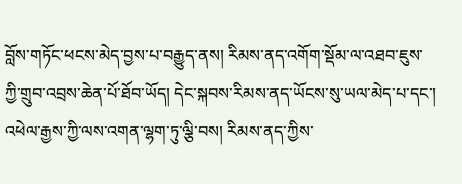བློས་གཏོང་ཕངས་མེད་བྱས་པ་བརྒྱུད་ནས། རིམས་ནད་འགོག་སྡོམ་ལ་འཐབ་ཇུས་ཀྱི་གྲུབ་འབྲས་ཆེན་པོ་ཐོབ་ཡོད། དེང་སྐབས་རིམས་ནད་ཡོངས་སུ་ཡལ་མེད་པ་དང་། འཕེལ་རྒྱས་ཀྱི་ལས་འགན་ལྷག་ཏུ་ལྕི་བས། རིམས་ནད་ཀྱིས་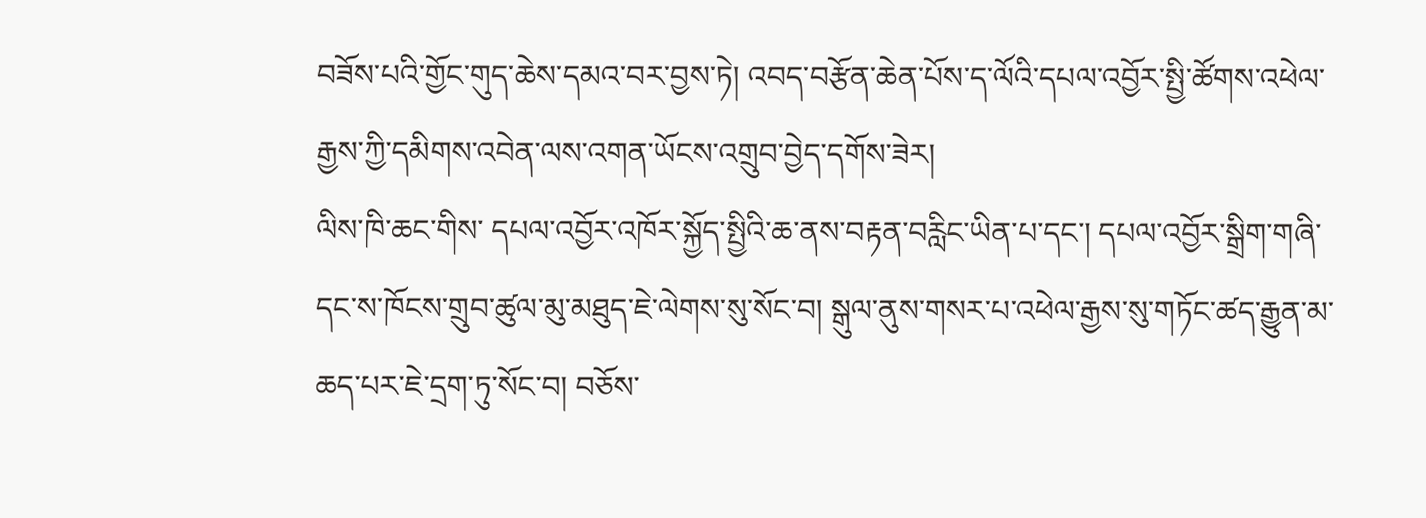བཟོས་པའི་གྱོང་གུད་ཆེས་དམའ་བར་བྱས་ཏེ། འབད་བརྩོན་ཆེན་པོས་ད་ལོའི་དཔལ་འབྱོར་སྤྱི་ཚོགས་འཕེལ་རྒྱས་ཀྱི་དམིགས་འབེན་ལས་འགན་ཡོངས་འགྲུབ་བྱེད་དགོས་ཟེར།
ལིས་ཁི་ཆང་གིས་ དཔལ་འབྱོར་འཁོར་སྐྱོད་སྤྱིའི་ཆ་ནས་བརྟན་བརླིང་ཡིན་པ་དང་། དཔལ་འབྱོར་སྒྲིག་གཞི་དང་ས་ཁོངས་གྲུབ་ཚུལ་མུ་མཐུད་ཇེ་ལེགས་སུ་སོང་བ། སྒུལ་ནུས་གསར་པ་འཕེལ་རྒྱས་སུ་གཏོང་ཚད་རྒྱུན་མ་ཆད་པར་ཇེ་དྲག་ཏུ་སོང་བ། བཅོས་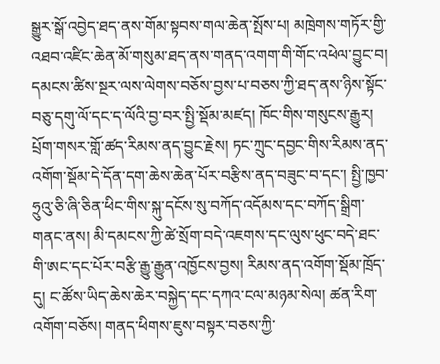སྒྱུར་སྒོ་འབྱེད་ཐད་ནས་གོམ་སྟབས་གལ་ཆེན་སྤོས་པ། མཁྲེགས་གཏོར་གྱི་འཐབ་འཛིང་ཆེན་མོ་གསུམ་ཐད་ནས་གནད་འགག་གི་གོང་འཕེལ་བྱུང་བ། དམངས་ཚིས་སྔར་ལས་ལེགས་བཅོས་བྱས་པ་བཅས་ཀྱི་ཐད་ནས་ཉིས་སྟོང་བཅུ་དགུ་ལོ་དང་ད་ལོའི་བྱ་བར་སྤྱི་སྡོམ་མཛད། ཁོང་གིས་གསུངས་རྒྱུར། པྲོག་གསར་གློ་ཚད་རིམས་ནད་བྱུང་རྗེས། ཏང་ཀྲུང་དབྱང་གིས་རིམས་ནད་འགོག་སྡོམ་དེ་དོན་དག་ཆེས་ཆེན་པོར་བརྩིས་ནད་བཟུང་བ་དང་། སྤྱི་ཁྱབ་ཧྲུའུ་ཅི་ཞི་ཅིན་ཕིང་གིས་སྐུ་དངོས་སུ་བཀོད་འདོམས་དང་བཀོད་སྒྲིག་གནང་ནས། མི་དམངས་ཀྱི་ཚེ་སྲོག་བདེ་འཇགས་དང་ལུས་ཕུང་བདེ་ཐང་གི་ཨང་དང་པོར་བརྩི་རྒྱུ་རྒྱུན་འཁྱོངས་བྱས། རིམས་ནད་འགོག་སྡོམ་ཁྲོད་དུ། ང་ཚོས་ཡིད་ཆེས་ཆེར་བསྐྱེད་དང་དཀའ་ངལ་མཉམ་སེལ། ཚན་རིག་འགོག་བཅོས། གནད་ཕིགས་ཇུས་བསྟར་བཅས་ཀྱི་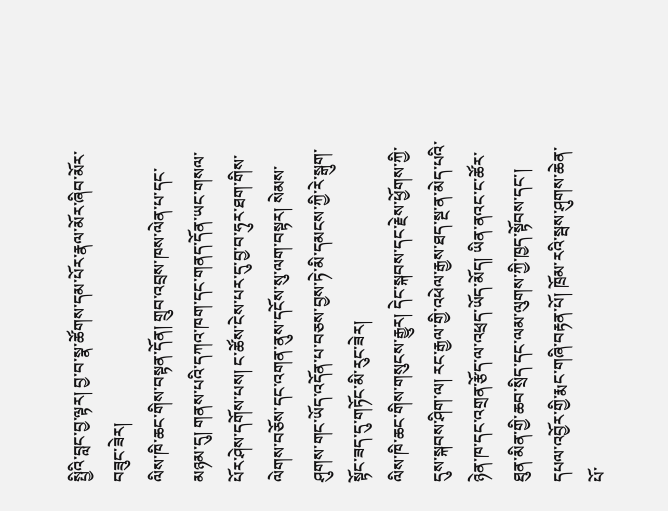སྤྱིའི་བླང་བྱ་ལྟར། བྱ་བ་སྣ་ཚོགས་དམ་པོར་རྣལ་མོར་ཞིབ་མོར་བཟུང་ཟེར།
ལིས་ཁི་ཆང་གིས་བསྟན་དོན། གྲུབ་འབྲས་ཁས་ལེན་པ་དང་མཉམ་དུ། གནས་པའི་དཀའ་ཁག་དང་གནད་དོན་ཡང་གསལ་པོར་ཤེས་དགོས་པས། ང་ཚོས་ངེས་པར་དུ་བྱ་བ་ཧུར་ཐག་གིས་ལེགས་བཅོས་དང་འགན་ནུས་དངོས་སུ་ལག་བསྟར། སེམས་ཤུགས་གང་ཡོད་འདོན་པ་བཅས་བྱས་ཏེ་མི་དམངས་ཀྱི་རེ་སྒུག་སྟོང་ཟད་དུ་གཏོང་མི་རུང་ཟེར།
ལིས་ཁི་ཆང་གིས་གསུངས་རྒྱུར། དེང་སྐབས་དང་རྗེས་ཕྱོགས་ཀྱི་དུས་སྐབས་ཤིག་ལ། རང་རྒྱལ་གྱི་འཕེལ་རྒྱས་ཐད་སྔ་ན་མེད་པའི་ཉེན་ཁ་དང་འགྲན་རྩོད་ལ་འཕྲད་ཡོད་མོད། ཡིན་ནའང་ང་ཚོར་ཐུན་མིན་གྱི་ཆབ་སྲིད་དང་ལམ་ལུགས་ཀྱི་ཁྱད་སྟོབས་དང་། དཔལ་འབྱོར་གྱི་རྨང་གཞི་བརྟན་པོ། ཁྲོམ་རའི་སྦས་ཤུགས་ཆེན་པོ་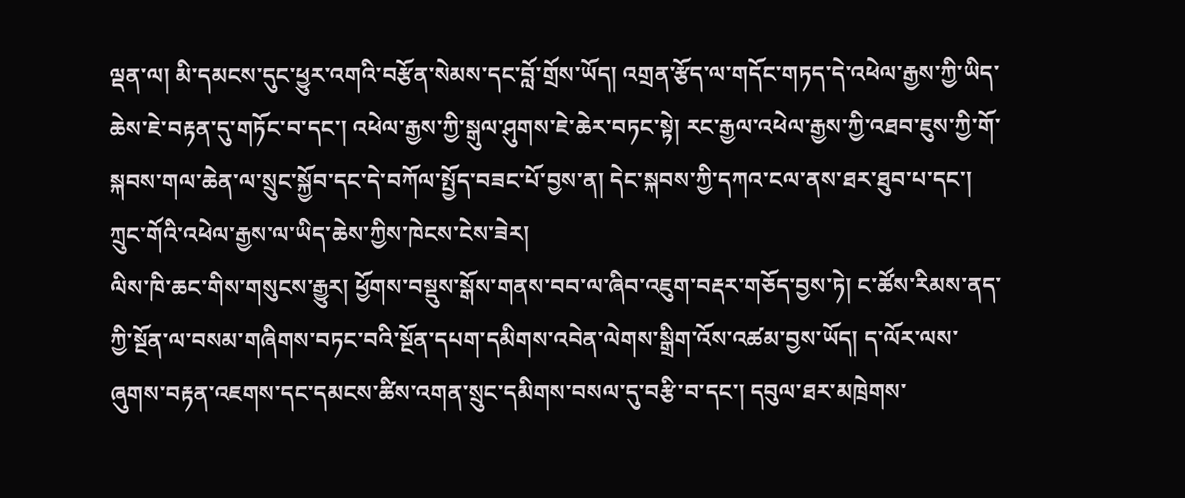ལྡན་ལ། མི་དམངས་དུང་ཕྱུར་འགའི་བརྩོན་སེམས་དང་བློ་གྲོས་ཡོད། འགྲན་རྩོད་ལ་གདོང་གཏད་དེ་འཕེལ་རྒྱས་ཀྱི་ཡིད་ཆེས་ཇེ་བརྟན་དུ་གཏོང་བ་དང་། འཕེལ་རྒྱས་ཀྱི་སྒུལ་ཤུགས་ཇེ་ཆེར་བཏང་སྟེ། རང་རྒྱལ་འཕེལ་རྒྱས་ཀྱི་འཐབ་ཇུས་ཀྱི་གོ་སྐབས་གལ་ཆེན་ལ་སྲུང་སྐྱོབ་དང་དེ་བཀོལ་སྤྱོད་བཟང་པོ་བྱས་ན། དེང་སྐབས་ཀྱི་དཀའ་ངལ་ནས་ཐར་ཐུབ་པ་དང་། ཀྲུང་གོའི་འཕེལ་རྒྱས་ལ་ཡིད་ཆེས་ཀྱིས་ཁེངས་ངེས་ཟེར།
ལིས་ཁི་ཆང་གིས་གསུངས་རྒྱུར། ཕྱོགས་བསྡུས་སྒོས་གནས་བབ་ལ་ཞིབ་འཇུག་བརྡར་གཅོད་བྱས་ཏེ། ང་ཚོས་རིམས་ནད་ཀྱི་སྔོན་ལ་བསམ་གཞིགས་བཏང་བའི་སྔོན་དཔག་དམིགས་འབེན་ལེགས་སྒྲིག་འོས་འཚམ་བྱས་ཡོད། ད་ལོར་ལས་ཞུགས་བརྟན་འཇགས་དང་དམངས་ཚིས་འགན་སྲུང་དམིགས་བསལ་དུ་བརྩི་བ་དང་། དབུལ་ཐར་མཁྲེགས་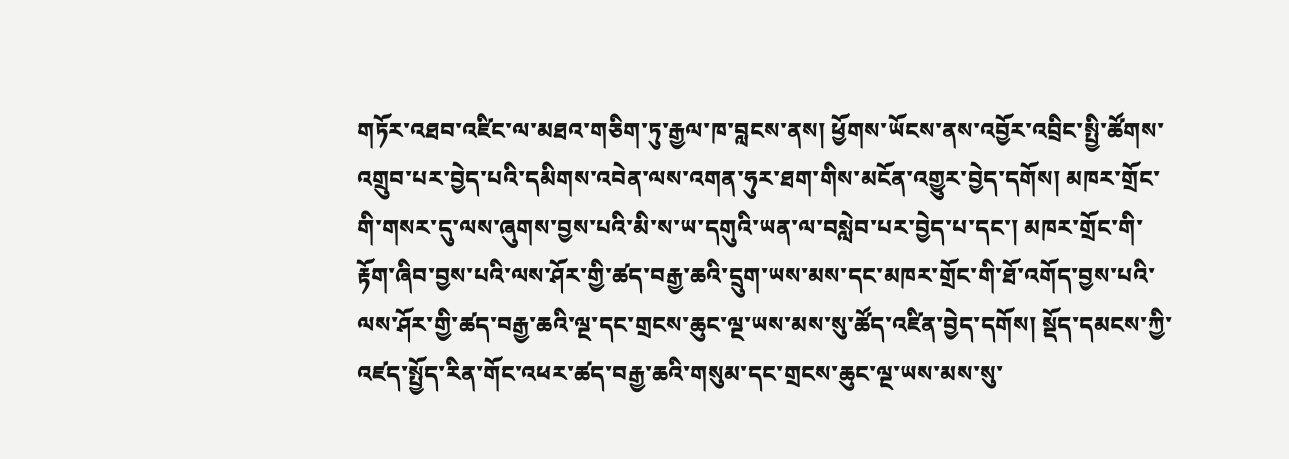གཏོར་འཐབ་འཛིང་ལ་མཐའ་གཅིག་ཏུ་རྒྱལ་ཁ་བླངས་ནས། ཕྱོགས་ཡོངས་ནས་འབྱོར་འབྲིང་སྤྱི་ཚོགས་འགྲུབ་པར་བྱེད་པའི་དམིགས་འབེན་ལས་འགན་ཧུར་ཐག་གིས་མངོན་འགྱུར་བྱེད་དགོས། མཁར་གྲོང་གི་གསར་དུ་ལས་ཞུགས་བྱས་པའི་མི་ས་ཡ་དགུའི་ཡན་ལ་བསླེབ་པར་བྱེད་པ་དང་། མཁར་གྲོང་གི་རྟོག་ཞིབ་བྱས་པའི་ལས་ཤོར་གྱི་ཚད་བརྒྱ་ཆའི་དྲུག་ཡས་མས་དང་མཁར་གྲོང་གི་ཐོ་འགོད་བྱས་པའི་ལས་ཤོར་གྱི་ཚད་བརྒྱ་ཆའི་ལྔ་དང་གྲངས་ཆུང་ལྔ་ཡས་མས་སུ་ཚོད་འཛིན་བྱེད་དགོས། སྡོད་དམངས་ཀྱི་འཛད་སྤྱོད་རིན་གོང་འཕར་ཚད་བརྒྱ་ཆའི་གསུམ་དང་གྲངས་ཆུང་ལྔ་ཡས་མས་སུ་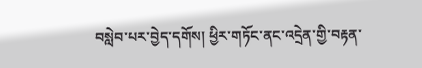བསླེབ་པར་བྱེད་དགོས། ཕྱིར་གཏོང་ནང་འདྲེན་གྱི་བརྟན་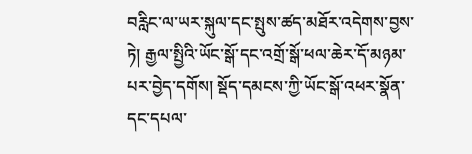བརླིང་ལ་ཡར་སྐུལ་དང་སྤུས་ཚད་མཐོར་འདེགས་བྱས་ཏེ། རྒྱལ་སྤྱིའི་ཡོང་སྒོ་དང་འགྲོ་སྒོ་ཕལ་ཆེར་དོ་མཉམ་པར་བྱེད་དགོས། སྡོད་དམངས་ཀྱི་ཡོང་སྒོ་འཕར་སྣོན་དང་དཔལ་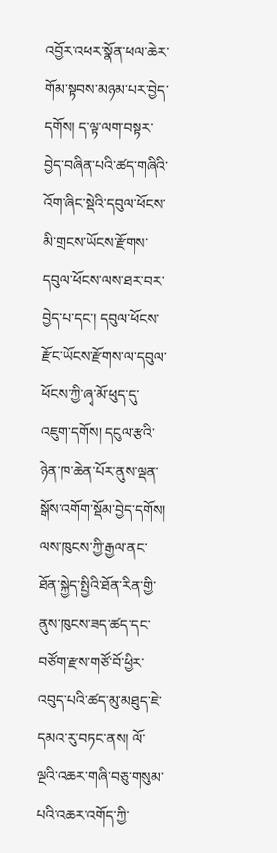འབྱོར་འཕར་སྣོན་ཕལ་ཆེར་གོམ་སྟབས་མཉམ་པར་བྱེད་དགོས། ད་ལྟ་ལག་བསྟར་བྱེད་བཞིན་པའི་ཚད་གཞིའི་འོག་ཞིང་སྡེའི་དབུལ་ཕོངས་མི་གྲངས་ཡོངས་རྫོགས་དབུལ་ཕོངས་ལས་ཐར་བར་བྱེད་པ་དང་། དབུལ་ཕོངས་རྫོང་ཡོངས་རྫོགས་ལ་དབུལ་ཕོངས་ཀྱི་ཞྭ་མོ་ཕུད་དུ་འཇུག་དགོས། དངུལ་རྩའི་ཉེན་ཁ་ཆེན་པོར་ནུས་ལྡན་སྒོས་འགོག་སྡོམ་བྱེད་དགོས། ལས་ཁུངས་ཀྱི་རྒྱལ་ནང་ཐོན་སྐྱེད་སྤྱིའི་ཐོན་རིན་གྱི་ནུས་ཁུངས་ཟད་ཚད་དང་བཙོག་རྫས་གཙོ་བོ་ཕྱིར་འབུད་པའི་ཚད་མུ་མཐུད་ཇེ་དམའ་རུ་བཏང་ནས། ལོ་ལྔའི་འཆར་གཞི་བཅུ་གསུམ་པའི་འཆར་འགོད་ཀྱི་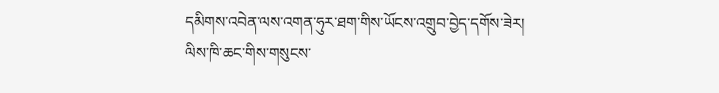དམིགས་འབེན་ལས་འགན་ཧུར་ཐག་གིས་ཡོངས་འགྲུབ་བྱེད་དགོས་ཟེར།
ལིས་ཁི་ཆང་གིས་གསུངས་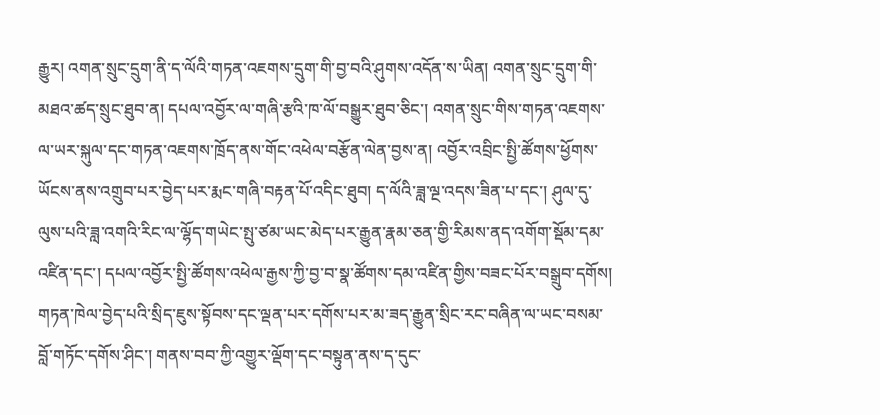རྒྱུར། འགན་སྲུང་དྲུག་ནི་ད་ལོའི་གཏན་འཇགས་དྲུག་གི་བྱ་བའི་ཤུགས་འདོན་ས་ཡིན། འགན་སྲུང་དྲུག་གི་མཐའ་ཚད་སྲུང་ཐུབ་ན། དཔལ་འབྱོར་ལ་གཞི་རྩའི་ཁ་ལོ་བསྒྱུར་ཐུབ་ཅིང་། འགན་སྲུང་གིས་གཏན་འཇགས་ལ་ཡར་སྐུལ་དང་གཏན་འཇགས་ཁྲོད་ནས་གོང་འཕེལ་བརྩོན་ལེན་བྱས་ན། འབྱོར་འབྲིང་སྤྱི་ཚོགས་ཕྱོགས་ཡོངས་ནས་འགྲུབ་པར་བྱེད་པར་རྨང་གཞི་བརྟན་པོ་འདིང་ཐུབ། ད་ལོའི་ཟླ་ལྔ་འདས་ཟིན་པ་དང་། ཤུལ་དུ་ལུས་པའི་ཟླ་འགའི་རིང་ལ་ལྷོད་གཡེང་སྤུ་ཙམ་ཡང་མེད་པར་རྒྱུན་རྣམ་ཅན་གྱི་རིམས་ནད་འགོག་སྡོམ་དམ་འཛིན་དང་། དཔལ་འབྱོར་སྤྱི་ཚོགས་འཕེལ་རྒྱས་ཀྱི་བྱ་བ་སྣ་ཚོགས་དམ་འཛིན་གྱིས་བཟང་པོར་བསྒྲུབ་དགོས། གཏན་ཁེལ་བྱེད་པའི་སྲིད་ཇུས་སྟོབས་དང་ལྡན་པར་དགོས་པར་མ་ཟད་རྒྱུན་སྲིང་རང་བཞིན་ལ་ཡང་བསམ་བློ་གཏོང་དགོས་ཤིང་། གནས་བབ་ཀྱི་འགྱུར་ལྡོག་དང་བསྟུན་ནས་ད་དུང་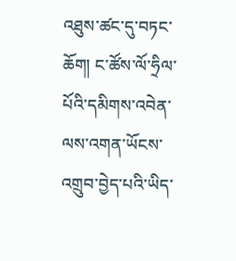འཐུས་ཚང་དུ་བཏང་ཆོག། ང་ཚོས་ལོ་ཧྲིལ་པོའི་དམིགས་འབེན་ལས་འགན་ཡོངས་འགྲུབ་བྱེད་པའི་ཡིད་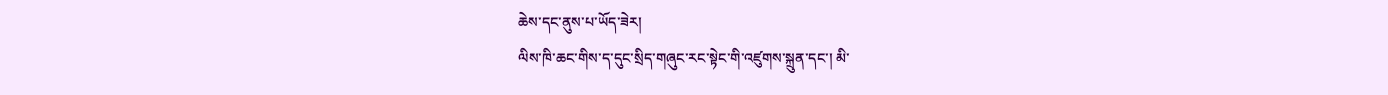ཆེས་དང་ནུས་པ་ཡོད་ཟེར།
ལིས་ཁི་ཆང་གིས་ད་དུང་སྲིད་གཞུང་རང་སྟེང་གི་འཛུགས་སྐྲུན་དང་། མི་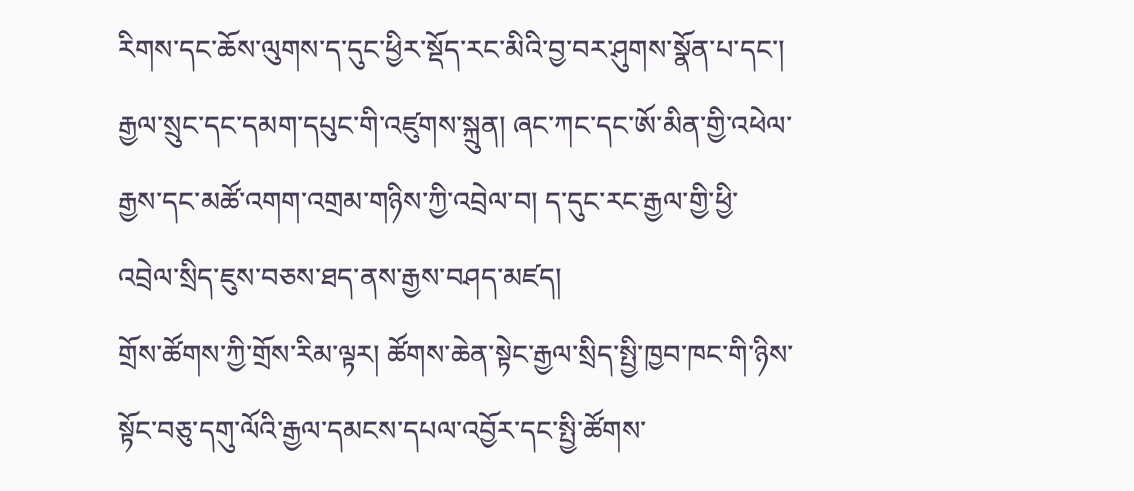རིགས་དང་ཆོས་ལུགས་ད་དུང་ཕྱིར་སྡོད་རང་མིའི་བྱ་བར་ཤུགས་སྣོན་པ་དང་། རྒྱལ་སྲུང་དང་དམག་དཔུང་གི་འཛུགས་སྐྲུན། ཞང་ཀང་དང་ཨོ་མིན་གྱི་འཕེལ་རྒྱས་དང་མཚོ་འགག་འགྲམ་གཉིས་ཀྱི་འབྲེལ་བ། ད་དུང་རང་རྒྱལ་གྱི་ཕྱི་འབྲེལ་སྲིད་ཇུས་བཅས་ཐད་ནས་རྒྱས་བཤད་མཛད།
གྲོས་ཚོགས་ཀྱི་གྲོས་རིམ་ལྟར། ཚོགས་ཆེན་སྟེང་རྒྱལ་སྲིད་སྤྱི་ཁྱབ་ཁང་གི་ཉིས་སྟོང་བཅུ་དགུ་ལོའི་རྒྱལ་དམངས་དཔལ་འབྱོར་དང་སྤྱི་ཚོགས་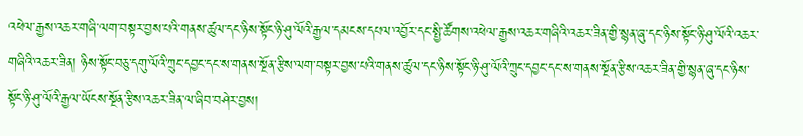འཕེལ་རྒྱས་འཆར་གཞི་ལག་བསྟར་བྱས་པའི་གནས་ཚུལ་དང་ཉིས་སྟོང་ཉི་ཤུ་ལོའི་རྒྱལ་དམངས་དཔལ་འབྱོར་དང་སྤྱི་ཚོགས་འཕེལ་རྒྱས་འཆར་གཞིའི་འཆར་ཟིན་གྱི་སྙན་ཞུ་དང་ཉིས་སྟོང་ཉི་ཤུ་ལོའི་འཆར་གཞིའི་འཆར་ཟིན། ཉིས་སྟོང་བཅུ་དགུ་ལོའི་ཀྲུང་དབྱང་དང་ས་གནས་སྔོན་རྩིས་ལག་བསྟར་བྱས་པའི་གནས་ཚུལ་དང་ཉིས་སྟོང་ཉི་ཤུ་ལོའི་ཀྲུང་དབྱང་དང་ས་གནས་སྔོན་རྩིས་འཆར་ཟིན་གྱི་སྙན་ཞུ་དང་ཉིས་སྟོང་ཉི་ཤུ་ལོའི་རྒྱལ་ཡོངས་སྔོན་རྩིས་འཆར་ཟིན་ལ་ཞིབ་བཤེར་བྱས།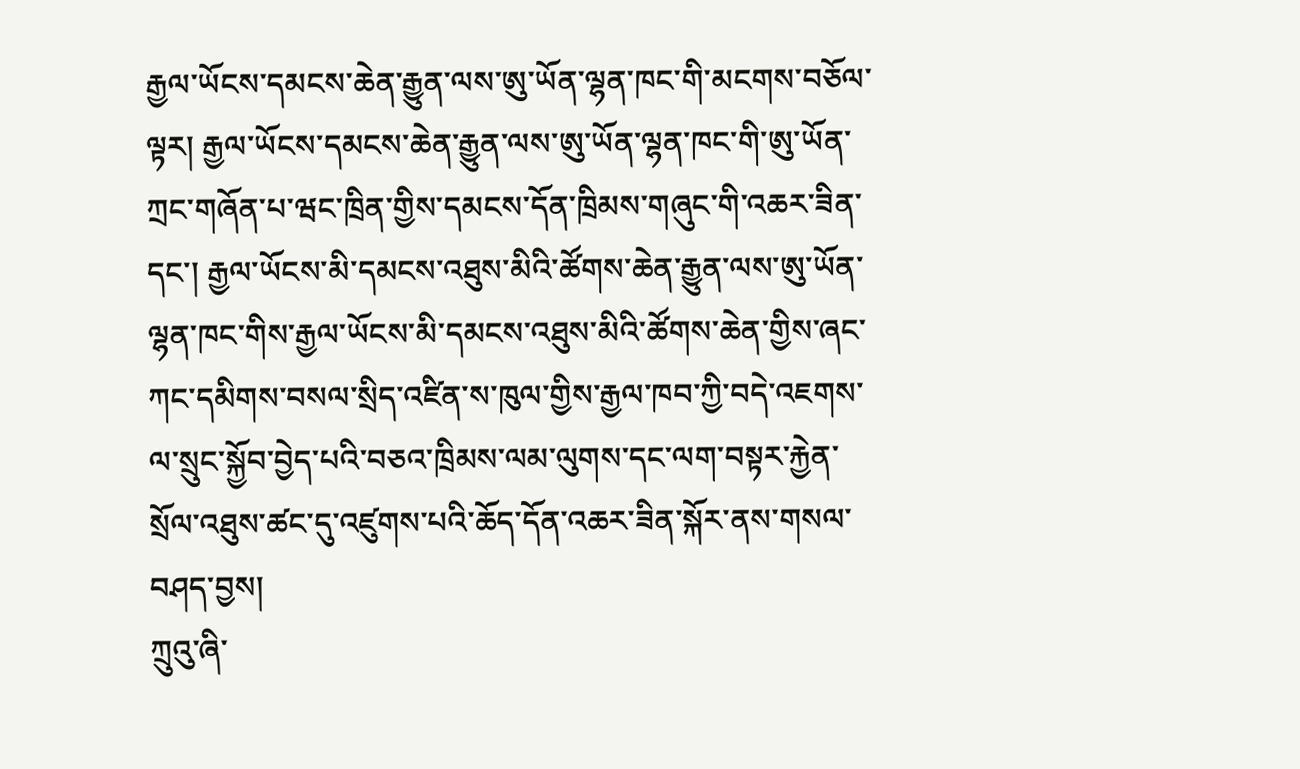རྒྱལ་ཡོངས་དམངས་ཆེན་རྒྱུན་ལས་ཨུ་ཡོན་ལྷན་ཁང་གི་མངགས་བཅོལ་ལྟར། རྒྱལ་ཡོངས་དམངས་ཆེན་རྒྱུན་ལས་ཨུ་ཡོན་ལྷན་ཁང་གི་ཨུ་ཡོན་ཀྲང་གཞོན་པ་ཝང་ཁྲིན་གྱིས་དམངས་དོན་ཁྲིམས་གཞུང་གི་འཆར་ཟིན་དང་། རྒྱལ་ཡོངས་མི་དམངས་འཐུས་མིའི་ཚོགས་ཆེན་རྒྱུན་ལས་ཨུ་ཡོན་ལྷན་ཁང་གིས་རྒྱལ་ཡོངས་མི་དམངས་འཐུས་མིའི་ཚོགས་ཆེན་གྱིས་ཞང་ཀང་དམིགས་བསལ་སྲིད་འཛིན་ས་ཁུལ་གྱིས་རྒྱལ་ཁབ་ཀྱི་བདེ་འཇགས་ལ་སྲུང་སྐྱོབ་བྱེད་པའི་བཅའ་ཁྲིམས་ལམ་ལུགས་དང་ལག་བསྟར་རྐྱེན་སྲོལ་འཐུས་ཚང་དུ་འཛུགས་པའི་ཆོད་དོན་འཆར་ཟིན་སྐོར་ནས་གསལ་བཤད་བྱས།
ཀྲུའུ་ཞི་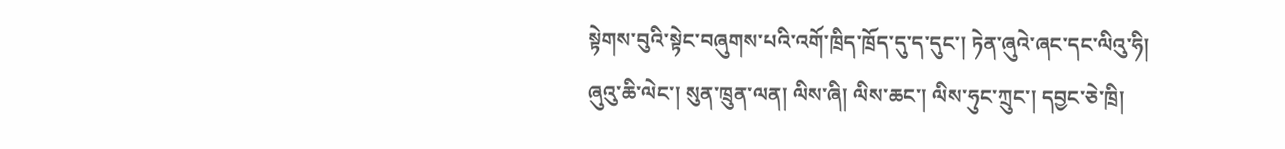སྟེགས་བུའི་སྟེང་བཞུགས་པའི་འགོ་ཁྲིད་ཁྲོད་དུ་ད་དུང་། ཏེན་ཞུའེ་ཞང་དང་ལིའུ་ཧི། ཞུའུ་ཆི་ལེང་། སུན་ཁྲུན་ལན། ལིས་ཞི། ལིས་ཆང་། ལིས་ཧུང་ཀྲུང་། དབྱང་ཅེ་ཁྲི།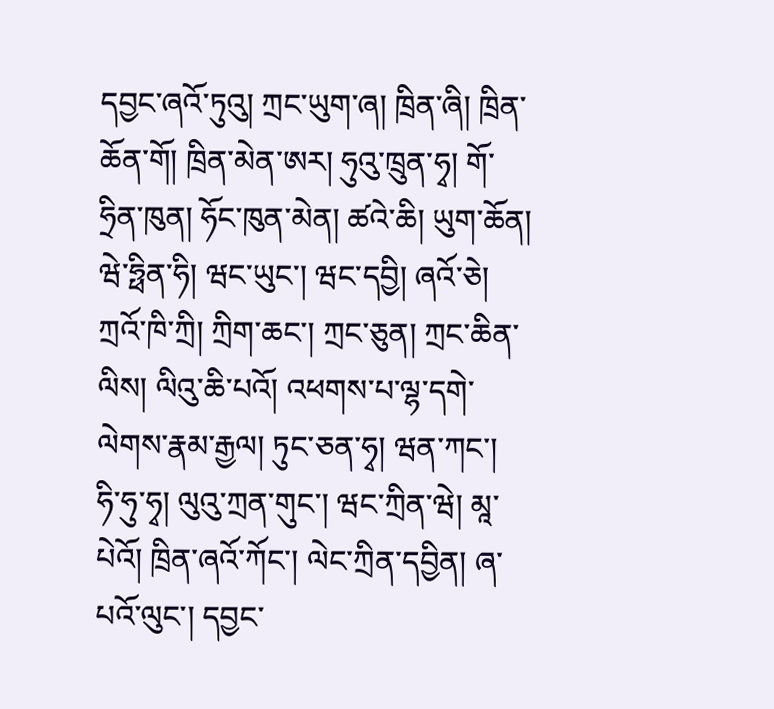དབྱང་ཞའོ་ཏུའུ། ཀྲང་ཡུག་ཞ། ཁྲིན་ཞི། ཁྲིན་ཆོན་གོ། ཁྲིན་མེན་ཨར། ཧུའུ་ཁྲུན་ཧྭ། གོ་ཧྲིན་ཁུན། ཧོང་ཁུན་མེན། ཚའེ་ཆི། ཡུག་ཆོན། ཝེ་ཧྥིན་ཧི། ཝང་ཡུང་། ཝང་དབྱི། ཞའོ་ཅེ། ཀྲའོ་ཁི་ཀྲི། ཀྲིག་ཆང་། ཀྲང་ཅུན། ཀྲང་ཆིན་ལིས། ལིའུ་ཆི་པའོ། འཕགས་པ་ལྷ་དགེ་ལེགས་རྣམ་རྒྱལ། ཏུང་ཅན་ཧྭ། ཝན་ཀང་། ཧི་ཧུ་ཧྭ། ལུའུ་ཀྲན་གུང་། ཝང་ཀྲིན་ཝེ། མཱ་པེའོ། ཁྲིན་ཞའོ་ཀོང་། ལེང་ཀྲིན་དབྱིན། ཞ་པའོ་ལུང་། དབྱང་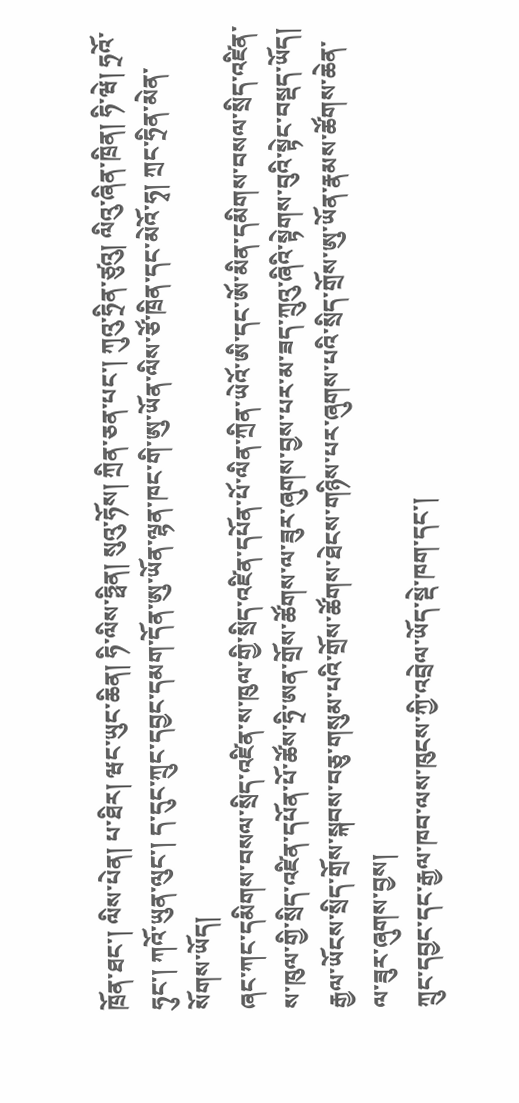ཁྲོན་ཐང་། ལིས་པེན། པ་ཐིར། ཝང་ཡུང་ཆིན། ཧི་ལིས་ཧྥིན། སུའུ་ཧོས། ཀྲིན་ཅན་པང་། ཀུའུ་ཧྲིན་ཙུའུ། ལིའུ་ཞིན་ཁྲིན། ཧི་ཝེ། ཧྲའོ་ཧུང་། ཀའོ་ཡུན་ལུང་། ད་དུང་ཀྲུང་དབྱང་དམག་དོན་ཨུ་ཡོན་ལྷན་ཁང་གི་ཨུ་ཡོན་ལིས་ཙོ་ཁྲིན་དང་མེའོ་ཧྭ། ཀྲང་ཧྲིན་མེན་སོགས་ཡོད།
ཞང་ཀང་དམིགས་བསལ་སྲིད་འཛིན་ས་ཁུལ་གྱི་སྲིད་འཛིན་དཔོན་པོ་ལིན་ཀྲིན་ཡེའོ་ཨི་དང་ཨོ་མིན་དམིགས་བསལ་སྲིད་འཛིན་ས་ཁུལ་གྱི་སྲིད་འཛིན་དཔོན་པོ་ཚོས་ཧྲི་ཨན་གྲོས་ཚོགས་ལ་ཟུར་ཞུགས་བྱས་པར་མ་ཟད་ཀྲུའུ་ཞིའི་སྟེགས་བུའི་སྟེང་བསྡད་ཡོད།
རྒྱལ་ཡོངས་སྲིད་གྲོས་སྐབས་བཅུ་གསུམ་པའི་གྲོས་ཚོགས་ཐེངས་གཉིས་པར་ཞུགས་པའི་སྲིད་གྲོས་ཨུ་ཡོན་རྣམས་ཚོགས་ཆེན་ལ་ཟུར་ཞུགས་བྱས།
ཀྲུང་དབྱང་དང་རྒྱལ་ཁབ་ལས་ཁུངས་ཀྱི་འབྲེལ་ཡོད་སྡེ་ཁག་དང་།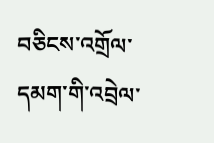བཅིངས་འགྲོལ་དམག་གི་འབྲེལ་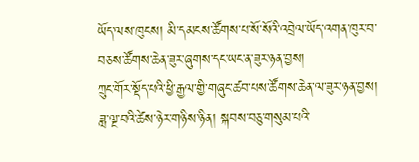ཡོད་ལས་ཁུངས། མི་དམངས་ཚོགས་པ་སོ་སོའི་འབྲེལ་ཡོད་འགན་ཁུར་བ་བཅས་ཚོགས་ཆེན་ཟུར་ཞུགས་དང་ཡང་ན་ཟུར་ཉན་བྱས།
ཀྲུང་གོར་སྡོད་པའི་ཕྱི་རྒྱལ་གྱི་གཞུང་ཚབ་པས་ཚོགས་ཆེན་ལ་ཟུར་ཉན་བྱས།
ཟླ་ལྔ་བའི་ཚེས་ཉེར་གཉིས་ཉིན། སྐབས་བཅུ་གསུམ་པའི་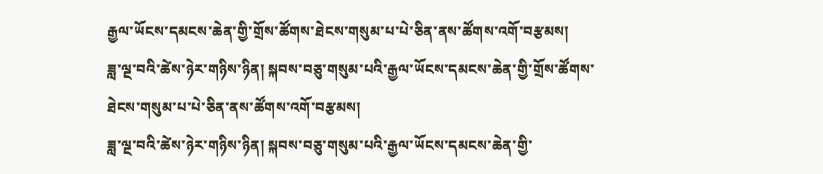རྒྱལ་ཡོངས་དམངས་ཆེན་གྱི་གྲོས་ཚོགས་ཐེངས་གསུམ་པ་པེ་ཅིན་ནས་ཚོགས་འགོ་བརྩམས།
ཟླ་ལྔ་བའི་ཚེས་ཉེར་གཉིས་ཉིན། སྐབས་བཅུ་གསུམ་པའི་རྒྱལ་ཡོངས་དམངས་ཆེན་གྱི་གྲོས་ཚོགས་ཐེངས་གསུམ་པ་པེ་ཅིན་ནས་ཚོགས་འགོ་བརྩམས།
ཟླ་ལྔ་བའི་ཚེས་ཉེར་གཉིས་ཉིན། སྐབས་བཅུ་གསུམ་པའི་རྒྱལ་ཡོངས་དམངས་ཆེན་གྱི་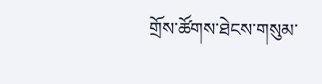གྲོས་ཚོགས་ཐེངས་གསུམ་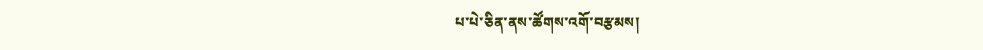པ་པེ་ཅིན་ནས་ཚོགས་འགོ་བརྩམས།